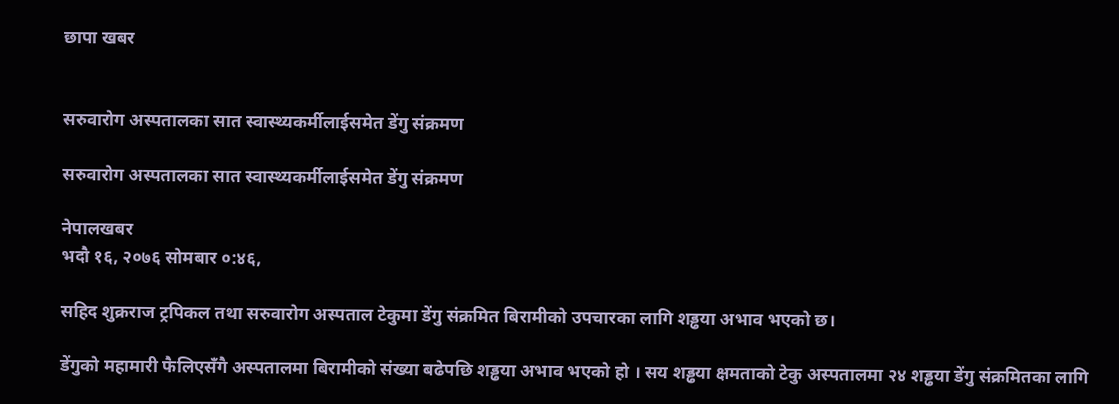छापा खबर


सरुवारोग अस्पतालका सात स्वास्थ्यकर्मीलाईसमेत डेंगु संक्रमण

सरुवारोग अस्पतालका सात स्वास्थ्यकर्मीलाईसमेत डेंगु संक्रमण

नेपालखबर
भदौ १६, २०७६ सोमबार ०:४६,

सहिद शुक्रराज ट्रपिकल तथा सरुवारोग अस्पताल टेकुमा डेंगु संक्रमित बिरामीको उपचारका लागि शड्ढया अभाव भएको छ।

डेंगुको महामारी फैलिएसँगै अस्पतालमा बिरामीको संख्या बढेपछि शड्ढया अभाव भएको हो । सय शड्ढया क्षमताको टेकु अस्पतालमा २४ शड्ढया डेंगु संक्रमितका लागि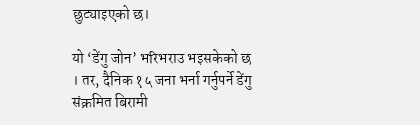छुट्याइएको छ।

यो ‘डेंगु जोन’ भरिभराउ भइसकेको छ । तर, दैनिक १५ जना भर्ना गर्नुपर्ने डेंगु संक्रमित बिरामी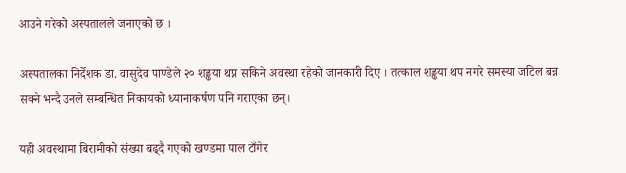आउने गरेको अस्पतालले जनाएको छ ।

अस्पतालका निर्देशक डा. वासुदेव पाण्डेले २० शड्ढया थप्न सकिने अवस्था रहेको जानकारी दिए । तत्काल शड्ढया थप नगरे समस्या जटिल बन्न सक्ने भन्दै उनले सम्बन्धित निकायको ध्यानाकर्षण पनि गराएका छन्।

यही अवस्थामा बिरामीको संख्या बढ्दै गएको खण्डमा पाल टाँगेर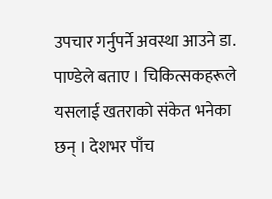उपचार गर्नुपर्ने अवस्था आउने डा. पाण्डेले बताए । चिकित्सकहरूले यसलाई खतराको संकेत भनेका छन् । देशभर पाँच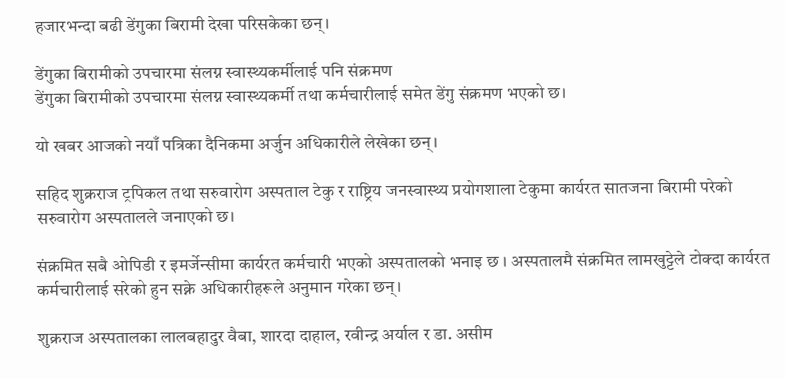हजारभन्दा बढी डेंगुका बिरामी देखा परिसकेका छन्।

डेंगुका बिरामीको उपचारमा संलग्न स्वास्थ्यकर्मीलाई पनि संक्रमण
डेंगुका बिरामीको उपचारमा संलग्न स्वास्थ्यकर्मी तथा कर्मचारीलाई समेत डेंगु संक्रमण भएको छ।

यो खबर आजको नयाँ पत्रिका दैनिकमा अर्जुन अधिकारीले लेखेका छन्।

सहिद शुक्रराज ट्रपिकल तथा सरुवारोग अस्पताल टेकु र राष्ट्रिय जनस्वास्थ्य प्रयोगशाला टेकुमा कार्यरत सातजना बिरामी परेको सरुवारोग अस्पतालले जनाएको छ।

संक्रमित सबै ओपिडी र इमर्जेन्सीमा कार्यरत कर्मचारी भएको अस्पतालको भनाइ छ । अस्पतालमै संक्रमित लामखुट्टेले टोक्दा कार्यरत कर्मचारीलाई सरेको हुन सक्ने अधिकारीहरूले अनुमान गरेका छन्।

शुक्रराज अस्पतालका लालबहादुर वैबा, शारदा दाहाल, रवीन्द्र अर्याल र डा. असीम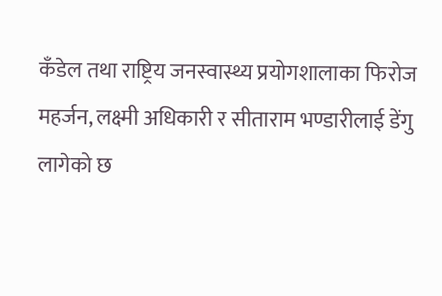कँडेल तथा राष्ट्रिय जनस्वास्थ्य प्रयोगशालाका फिरोज महर्जन, लक्ष्मी अधिकारी र सीताराम भण्डारीलाई डेंगु लागेको छ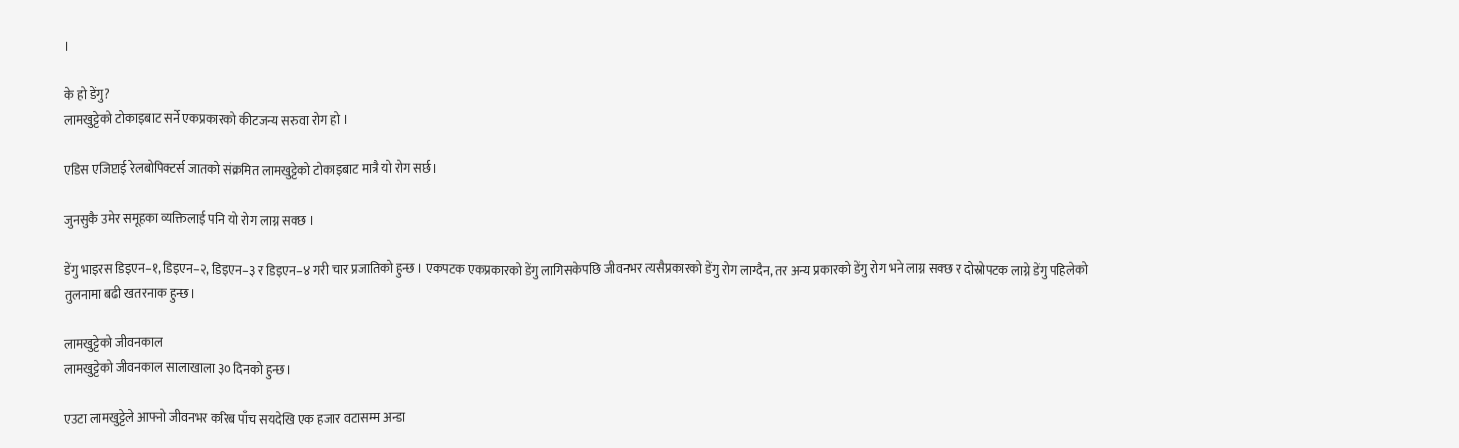।

के हो डेंगु?
लामखुट्टेको टोकाइबाट सर्ने एकप्रकारको कीटजन्य सरुवा रोग हो ।

एडिस एजिप्टाई रेलबोपिक्टर्स जातको संक्रमित लामखुट्टेको टोकाइबाट मात्रै यो रोग सर्छ।

जुनसुकै उमेर समूहका व्यक्तिलाई पनि यो रोग लाग्न सक्छ ।

डेंगु भाइरस डिइएन–१, डिइएन–२, डिइएन–३ र डिइएन–४ गरी चार प्रजातिको हुन्छ । एकपटक एकप्रकारको डेंगु लागिसकेपछि जीवनभर त्यसैप्रकारको डेंगु रोग लाग्दैन, तर अन्य प्रकारको डेंगु रोग भने लाग्न सक्छ र दोस्रोपटक लाग्ने डेंगु पहिलेको तुलनामा बढी खतरनाक हुन्छ।

लामखुट्टेको जीवनकाल
लामखुट्टेको जीवनकाल सालाखाला ३० दिनको हुन्छ।

एउटा लामखुट्टेले आफ्नो जीवनभर करिब पाँच सयदेखि एक हजार वटासम्म अन्डा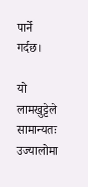पार्ने गर्दछ।

यो लामखुट्टेले सामान्यतः उज्यालोमा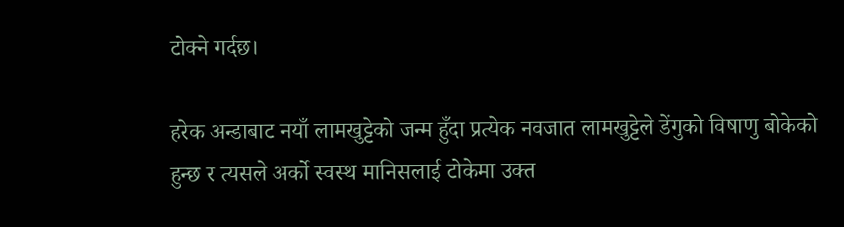टोक्ने गर्दछ।

हरेक अन्डाबाट नयाँ लामखुट्टेको जन्म हुँदा प्रत्येक नवजात लामखुट्टेले डेंगुको विषाणु बोकेको हुन्छ र त्यसले अर्को स्वस्थ मानिसलाई टोकेमा उक्त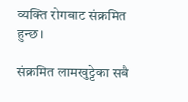व्यक्ति रोगबाट संक्रमित हुन्छ।

संक्रमित लामखुट्टेका सबै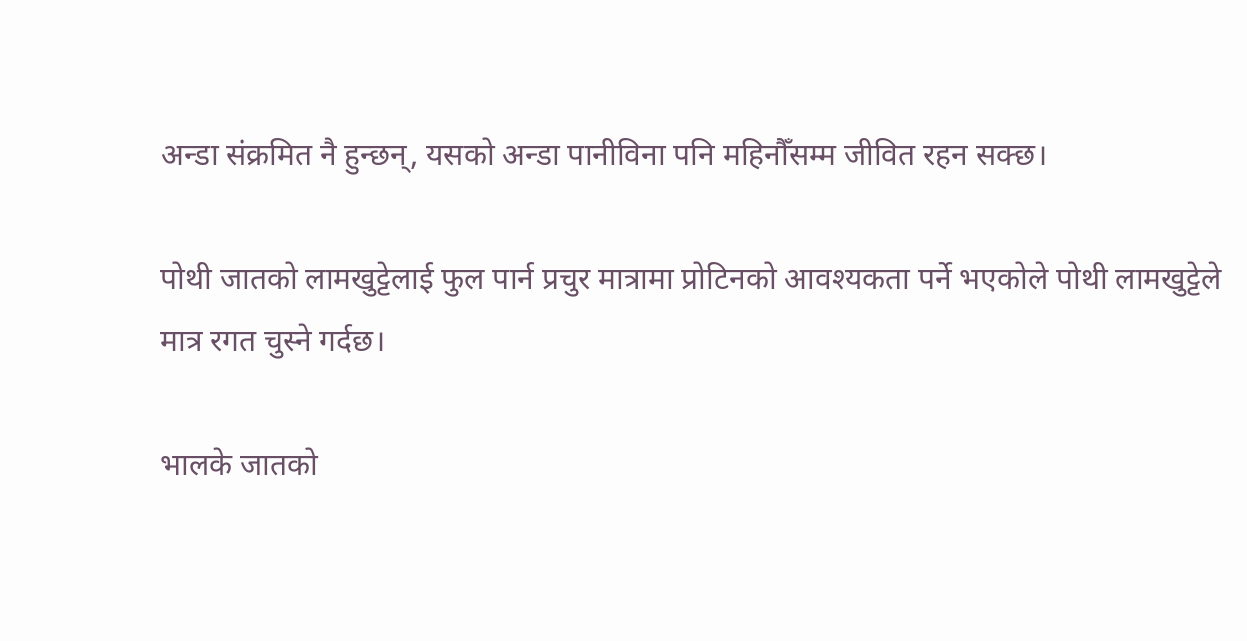अन्डा संक्रमित नै हुन्छन्, यसको अन्डा पानीविना पनि महिनौँसम्म जीवित रहन सक्छ।

पोथी जातको लामखुट्टेलाई फुल पार्न प्रचुर मात्रामा प्रोटिनको आवश्यकता पर्ने भएकोले पोथी लामखुट्टेले मात्र रगत चुस्ने गर्दछ।

भालके जातको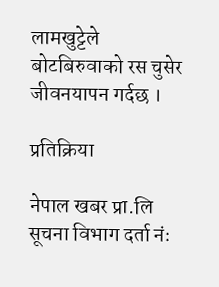लामखुट्टेले बोटबिरुवाको रस चुसेर जीवनयापन गर्दछ ।

प्रतिक्रिया

नेपाल खबर प्रा.लि
सूचना विभाग दर्ता नंः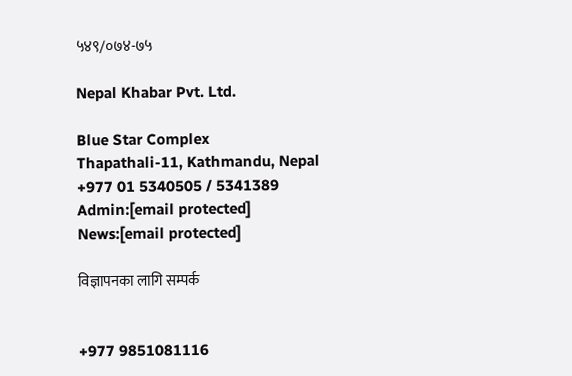५४९/०७४-७५

Nepal Khabar Pvt. Ltd.

Blue Star Complex
Thapathali-11, Kathmandu, Nepal
+977 01 5340505 / 5341389
Admin:[email protected]
News:[email protected]

विज्ञापनका लागि सम्पर्क


+977 9851081116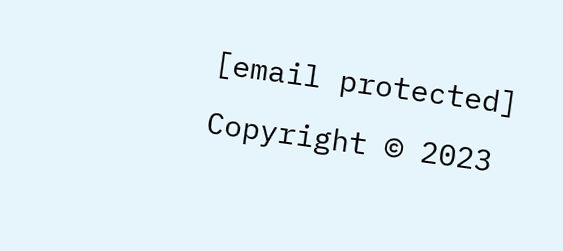[email protected]
Copyright © 2023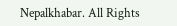Nepalkhabar. All Rights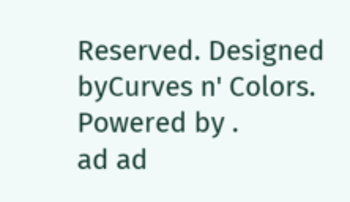Reserved. Designed byCurves n' Colors. Powered by .
ad ad